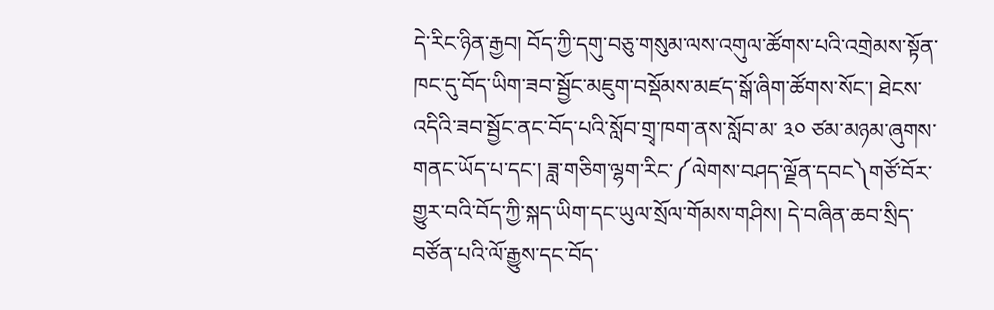དེ་རིང་ཉིན་རྒྱབ། བོད་ཀྱི་དགུ་བཅུ་གསུམ་ལས་འགུལ་ཚོགས་པའི་འགྲེམས་སྟོན་ཁང་དུ་བོད་ཡིག་ཟབ་སྦྱོང་མཇུག་བསྡོམས་མཛད་སྒོ་ཞིག་ཚོགས་སོང་། ཐེངས་འདིའི་ཟབ་སྦྱོང་ནང་བོད་པའི་སློབ་གྲྭ་ཁག་ནས་སློབ་མ་ ༣༠ ཙམ་མཉམ་ཞུགས་གནང་ཡོད་པ་དང་། ཟླ་གཅིག་ལྷག་རིང་༼ལེགས་བཤད་ལྗོན་དབང༽གཙོ་བོར་གྱུར་བའི་བོད་ཀྱི་སྐད་ཡིག་དང་ཡུལ་སྲོལ་གོམས་གཤིས། དེ་བཞིན་ཆབ་སྲིད་བཙོན་པའི་ལོ་རྒྱུས་དང་བོད་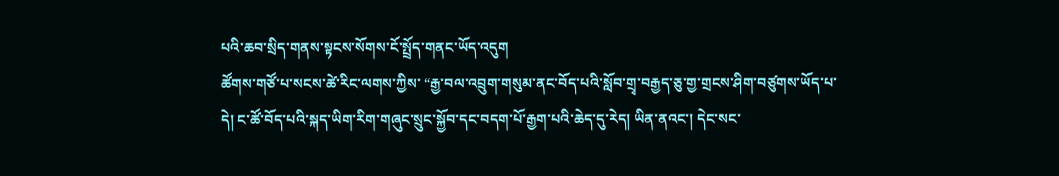པའི་ཆབ་སྲིད་གནས་སྟངས་སོགས་ངོ་སྤྲོད་གནང་ཡོད་འདུག
ཚོགས་གཙོ་པ་སངས་ཚེ་རིང་ལགས་ཀྱིས་ “རྒྱ་བལ་འབྲུག་གསུམ་ནང་བོད་པའི་སློབ་གྲྭ་བརྒྱད་ཅུ་གྱ་གྲངས་ཤིག་བཙུགས་ཡོད་པ་དེ། ང་ཚོ་བོད་པའི་སྐད་ཡིག་རིག་གཞུང་སྲུང་སྐྱོབ་དང་བདག་པོ་རྒྱག་པའི་ཆེད་དུ་རེད། ཡིན་ནའང་། དེང་སང་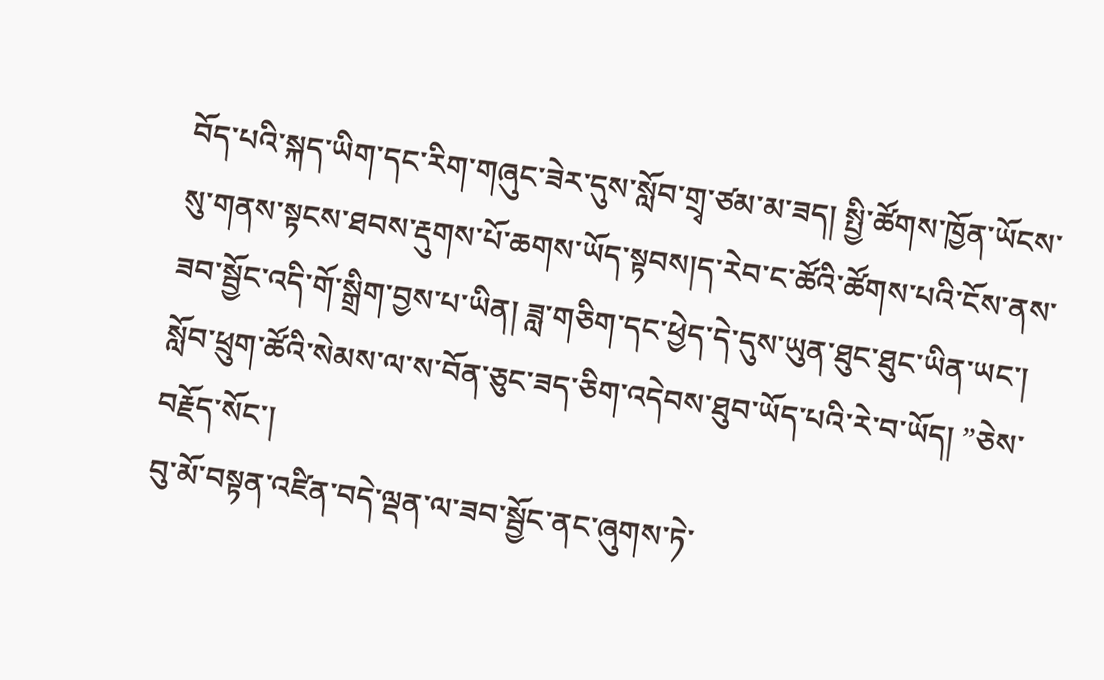བོད་པའི་སྐད་ཡིག་དང་རིག་གཞུང་ཟེར་དུས་སློབ་གྲྭ་ཙམ་མ་ཟད། སྤྱི་ཚོགས་ཁྱོན་ཡོངས་སུ་གནས་སྟངས་ཐབས་རྡུགས་པོ་ཆགས་ཡོད་སྟབས།ད་རེབ་ང་ཚོའི་ཚོགས་པའི་ངོས་ནས་ཟབ་སྦྱོང་འདི་གོ་སྒྲིག་བྱས་པ་ཡིན། ཟླ་གཅིག་དང་ཕྱེད་དེ་དུས་ཡུན་ཐུང་ཐུང་ཡིན་ཡང་། སློབ་ཕྲུག་ཚོའི་སེམས་ལ་ས་བོན་ཅུང་ཟད་ཅིག་འདེབས་ཐུབ་ཡོད་པའི་རེ་བ་ཡོད། ”ཅེས་བརྗོད་སོང་།
བུ་མོ་བསྟན་འཛིན་བདེ་ལྡན་ལ་ཟབ་སྦྱོང་ནང་ཞུགས་ཏེ་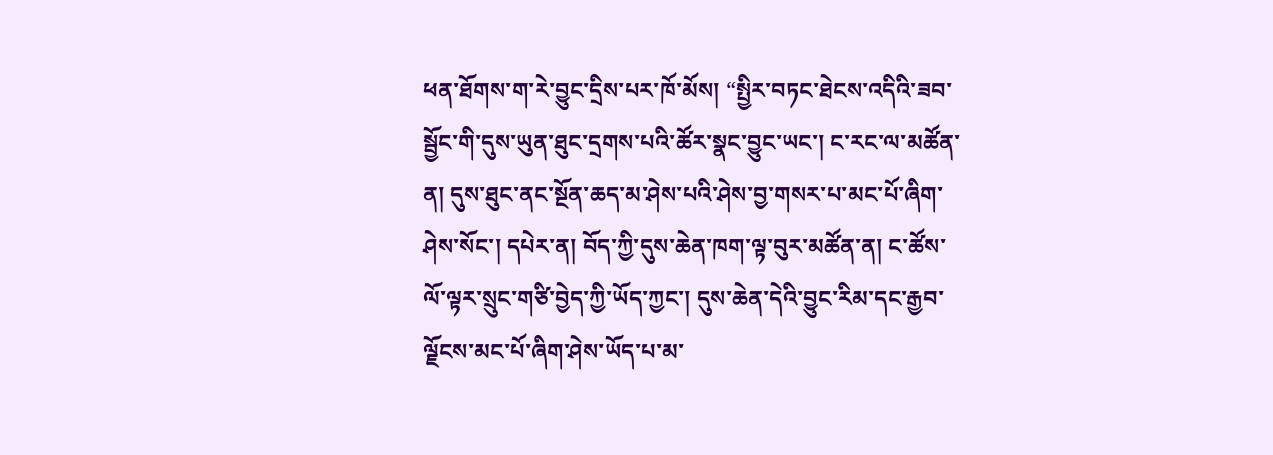ཕན་ཐོགས་ག་རེ་བྱུང་དྲིས་པར་ཁོ་མོས། “སྤྱིར་བཏང་ཐེངས་འདིའི་ཟབ་སྦྱོང་གི་དུས་ཡུན་ཐུང་དྲགས་པའི་ཚོར་སྣང་བྱུང་ཡང་། ང་རང་ལ་མཚོན་ན། དུས་ཐུང་ནང་སྔོན་ཆད་མ་ཤེས་པའི་ཤེས་བྱ་གསར་པ་མང་པོ་ཞིག་ཤེས་སོང་། དཔེར་ན། བོད་ཀྱི་དུས་ཆེན་ཁག་ལྟ་བུར་མཚོན་ན། ང་ཚོས་ལོ་ལྟར་སྲུང་གཙི་བྱེད་ཀྱི་ཡོད་ཀྱང་། དུས་ཆེན་དེའི་བྱུང་རིམ་དང་རྒྱབ་ལྗོངས་མང་པོ་ཞིག་ཤེས་ཡོད་པ་མ་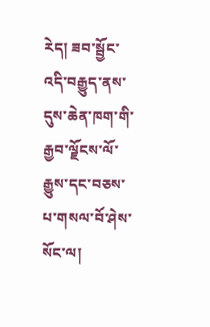རེད། ཟབ་སྦྱོང་འདི་བརྒྱུད་ནས་དུས་ཆེན་ཁག་གི་རྒྱབ་ལྗོངས་ལོ་རྒྱུས་དང་བཅས་པ་གསལ་བོ་ཤེས་སོང་ལ།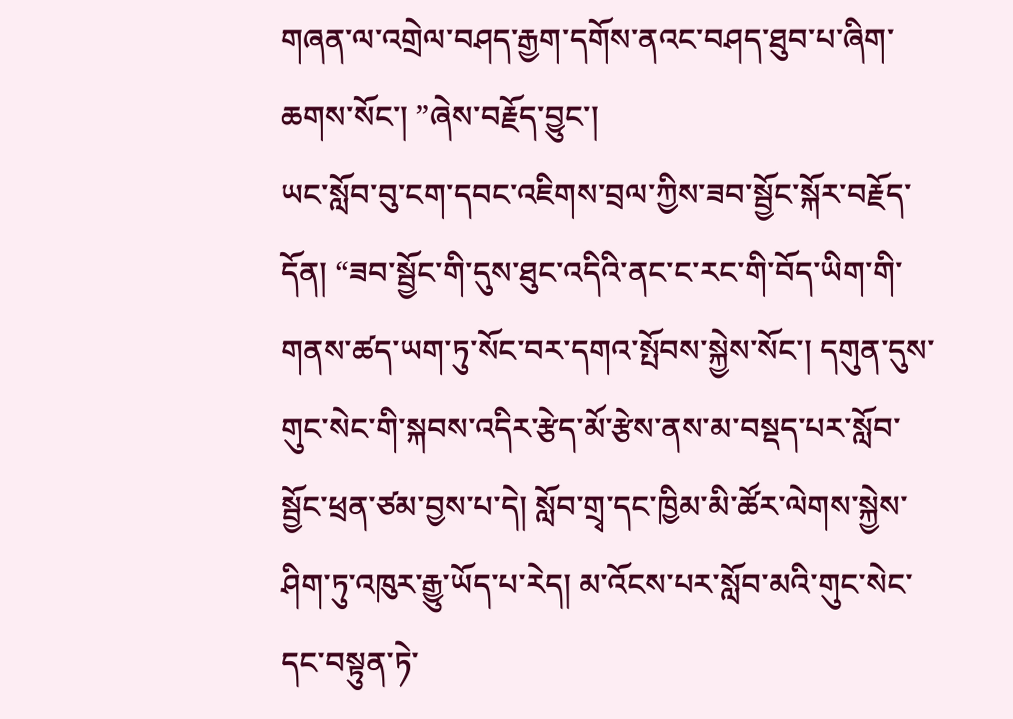གཞན་ལ་འགྲེལ་བཤད་རྒྱག་དགོས་ནའང་བཤད་ཐུབ་པ་ཞིག་ཆགས་སོང་། ”ཞེས་བརྗོད་བྱུང་།
ཡང་སློབ་བུ་ངག་དབང་འཇིགས་བྲལ་ཀྱིས་ཟབ་སྦྱོང་སྐོར་བརྗོད་དོན། “ཟབ་སྦྱོང་གི་དུས་ཐུང་འདིའི་ནང་ང་རང་གི་བོད་ཡིག་གི་གནས་ཚད་ཡག་ཏུ་སོང་བར་དགའ་སྤོབས་སྐྱེས་སོང་། དགུན་དུས་གུང་སེང་གི་སྐབས་འདིར་རྩེད་མོ་རྩེས་ནས་མ་བསྡད་པར་སློབ་སྦྱོང་ཕྲན་ཙམ་བྱས་པ་དེ། སློབ་གྲྭ་དང་ཁྱིམ་མི་ཚོར་ལེགས་སྐྱེས་ཤིག་ཏུ་འཁུར་རྒྱུ་ཡོད་པ་རེད། མ་འོངས་པར་སློབ་མའི་གུང་སེང་དང་བསྟུན་ཏེ་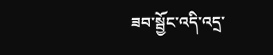ཟབ་སྦྱོང་འདི་འདྲ་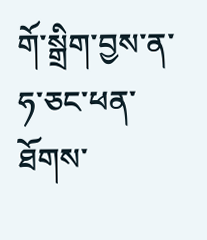གོ་སྒྲིག་བྱས་ན་ཧ་ཅང་ཕན་ཐོགས་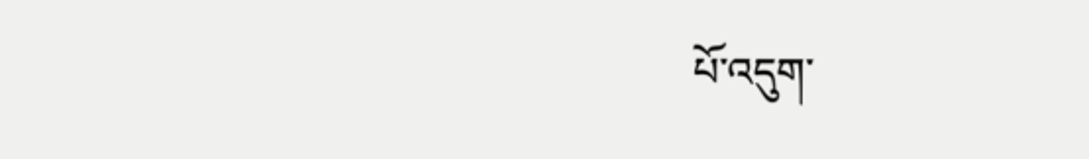པོ་འདུག་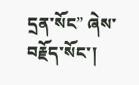དྲན་སོང” ཞེས་བརྗོད་སོང་།